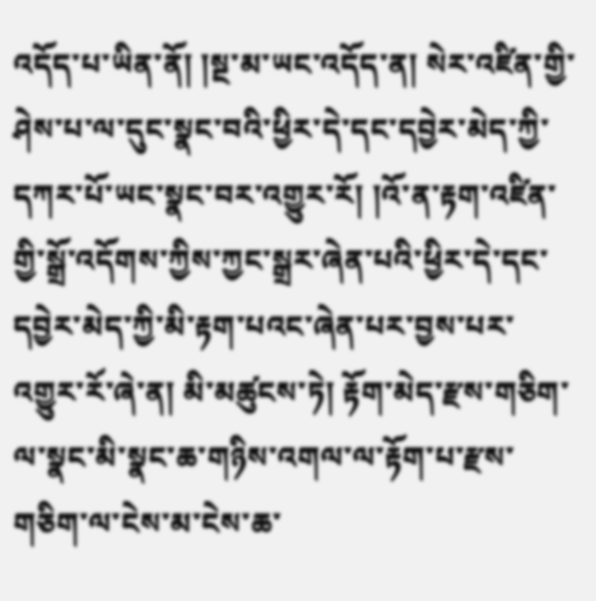འདོད་པ་ཡིན་ནོ། །སྔ་མ་ཡང་འདོད་ན། སེར་འཛིན་གྱི་ཤེས་པ་ལ་དུང་སྣང་བའི་ཕྱིར་དེ་དང་དབྱེར་མེད་ཀྱི་དཀར་པོ་ཡང་སྣང་བར་འགྱུར་རོ། །འོ་ན་རྟག་འཛིན་གྱི་སྒྲོ་འདོགས་ཀྱིས་ཀྱང་སྒྲར་ཞེན་པའི་ཕྱིར་དེ་དང་དབྱེར་མེད་ཀྱི་མི་རྟག་པའང་ཞེན་པར་བྱས་པར་འགྱུར་རོ་ཞེ་ན། མི་མཚུངས་ཏེ། རྟོག་མེད་རྫས་གཅིག་ལ་སྣང་མི་སྣང་ཆ་གཉིས་འགལ་ལ་རྟོག་པ་རྫས་གཅིག་ལ་ངེས་མ་ངེས་ཆ་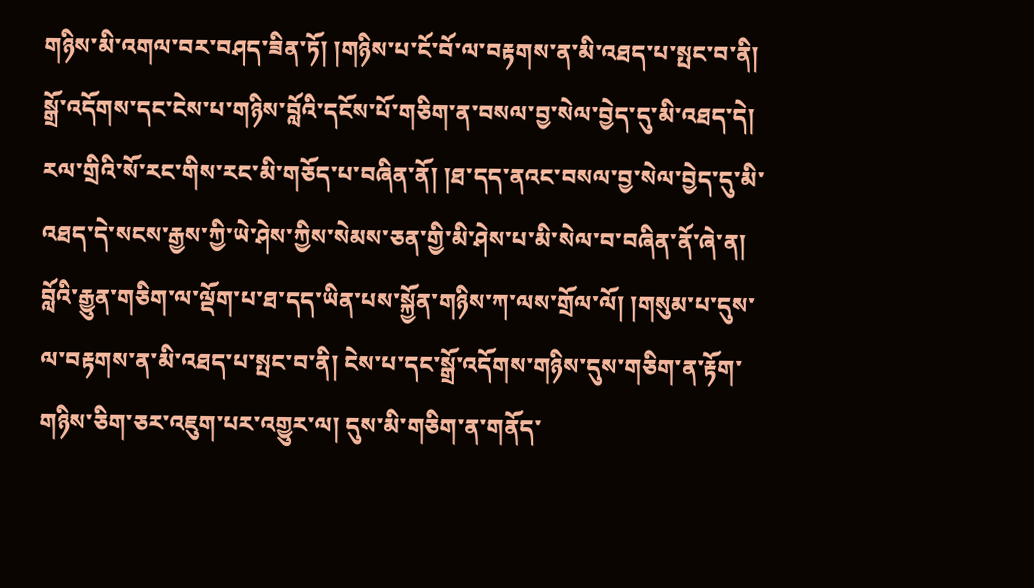གཉིས་མི་འགལ་བར་བཤད་ཟིན་ཏོ། །གཉིས་པ་ངོ་བོ་ལ་བརྟགས་ན་མི་འཐད་པ་སྤང་བ་ནི། སྒྲོ་འདོགས་དང་ངེས་པ་གཉིས་བློའི་དངོས་པོ་གཅིག་ན་བསལ་བྱ་སེལ་བྱེད་དུ་མི་འཐད་དེ། རལ་གྲིའི་སོ་རང་གིས་རང་མི་གཅོད་པ་བཞིན་ནོ། །ཐ་དད་ནའང་བསལ་བྱ་སེལ་བྱེད་དུ་མི་འཐད་དེ་སངས་རྒྱས་ཀྱི་ཡེ་ཤེས་ཀྱིས་སེམས་ཅན་གྱི་མི་ཤེས་པ་མི་སེལ་བ་བཞིན་ནོ་ཞེ་ན། བློའི་རྒྱུན་གཅིག་ལ་ལྡོག་པ་ཐ་དད་ཡིན་པས་སྐྱོན་གཉིས་ཀ་ལས་གྲོལ་ལོ། །གསུམ་པ་དུས་ལ་བརྟགས་ན་མི་འཐད་པ་སྤང་བ་ནི། ངེས་པ་དང་སྒྲོ་འདོགས་གཉིས་དུས་གཅིག་ན་རྟོག་གཉིས་ཅིག་ཅར་འཇུག་པར་འགྱུར་ལ། དུས་མི་གཅིག་ན་གནོད་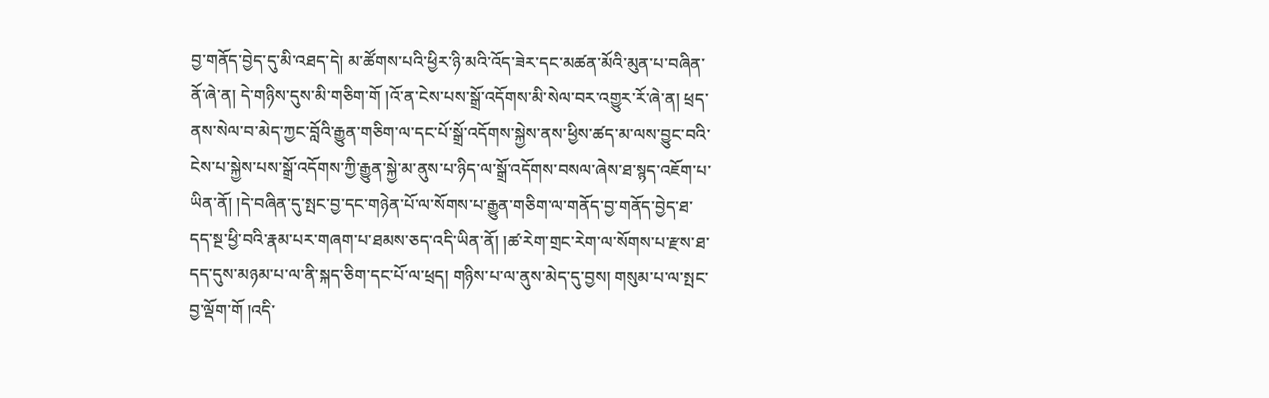བྱ་གནོད་བྱེད་དུ་མི་འཐད་དེ། མ་ཚོགས་པའི་ཕྱིར་ཉི་མའི་འོད་ཟེར་དང་མཚན་མོའི་མུན་པ་བཞིན་ནོ་ཞེ་ན། དེ་གཉིས་དུས་མི་གཅིག་གོ །འོ་ན་ངེས་པས་སྒྲོ་འདོགས་མི་སེལ་བར་འགྱུར་རོ་ཞེ་ན། ཕྲད་ནས་སེལ་བ་མེད་ཀྱང་བློའི་རྒྱུན་གཅིག་ལ་དང་པོ་སྒྲོ་འདོགས་སྐྱེས་ནས་ཕྱིས་ཚད་མ་ལས་བྱུང་བའི་ངེས་པ་སྐྱེས་པས་སྒྲོ་འདོགས་ཀྱི་རྒྱུན་སྐྱེ་མ་ནུས་པ་ཉིད་ལ་སྒྲོ་འདོགས་བསལ་ཞེས་ཐ་སྙད་འཇོག་པ་ཡིན་ནོ། །དེ་བཞིན་དུ་སྤང་བྱ་དང་གཉེན་པོ་ལ་སོགས་པ་རྒྱུན་གཅིག་ལ་གནོད་བྱ་གནོད་བྱེད་ཐ་དད་སྔ་ཕྱི་བའི་རྣམ་པར་གཞག་པ་ཐམས་ཅད་འདི་ཡིན་ནོ། །ཚ་རེག་གྲང་རེག་ལ་སོགས་པ་རྫས་ཐ་དད་དུས་མཉམ་པ་ལ་ནི་སྐད་ཅིག་དང་པོ་ལ་ཕྲད། གཉིས་པ་ལ་ནུས་མེད་དུ་བྱས། གསུམ་པ་ལ་སྤང་བྱ་ལྡོག་གོ །འདི་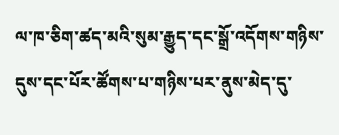ལ་ཁ་ཅིག་ཚད་མའི་སུམ་རྒྱུད་དང་སྒྲོ་འདོགས་གཉིས་དུས་དང་པོར་ཚོགས་པ་གཉིས་པར་ནུས་མེད་དུ་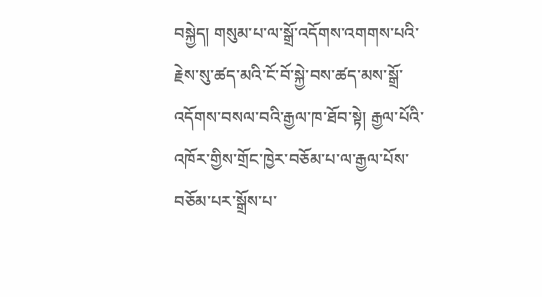བསྐྱེད། གསུམ་པ་ལ་སྒྲོ་འདོགས་འགགས་པའི་རྗེས་སུ་ཚད་མའི་ངོ་བོ་སྐྱེ་བས་ཚད་མས་སྒྲོ་འདོགས་བསལ་བའི་རྒྱལ་ཁ་ཐོབ་སྟེ། རྒྱལ་པོའི་འཁོར་གྱིས་གྲོང་ཁྱེར་བཅོམ་པ་ལ་རྒྱལ་པོས་བཅོམ་པར་སྒྲོས་པ་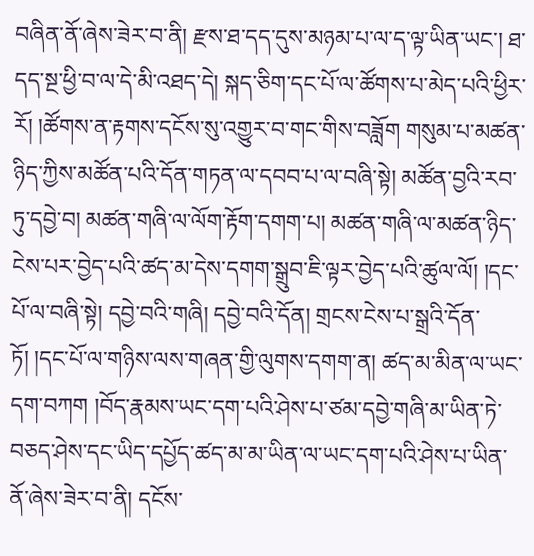བཞིན་ནོ་ཞེས་ཟེར་བ་ནི། རྫས་ཐ་དད་དུས་མཉམ་པ་ལ་ད་ལྟ་ཡིན་ཡང་། ཐ་དད་སྔ་ཕྱི་བ་ལ་དེ་མི་འཐད་དེ། སྐད་ཅིག་དང་པོ་ལ་ཚོགས་པ་མེད་པའི་ཕྱིར་རོ། །ཚོགས་ན་རྟགས་དངོས་སུ་འགྱུར་བ་གང་གིས་བཟློག གསུམ་པ་མཚན་ཉིད་ཀྱིས་མཚོན་པའི་དོན་གཏན་ལ་དབབ་པ་ལ་བཞི་སྟེ། མཚོན་བྱའི་རབ་ཏུ་དབྱེ་བ། མཚན་གཞི་ལ་ལོག་རྟོག་དགག་པ། མཚན་གཞི་ལ་མཚན་ཉིད་ངེས་པར་བྱེད་པའི་ཚད་མ་དེས་དགག་སྒྲུབ་ཇི་ལྟར་བྱེད་པའི་ཚུལ་ལོ། །དང་པོ་ལ་བཞི་སྟེ། དབྱེ་བའི་གཞི། དབྱེ་བའི་དོན། གྲངས་ངེས་པ་སྒྲའི་དོན་ཏོ། །དང་པོ་ལ་གཉིས་ལས་གཞན་གྱི་ལུགས་དགག་ན། ཚད་མ་མིན་ལ་ཡང་དག་བཀག །བོད་རྣམས་ཡང་དག་པའི་ཤེས་པ་ཙམ་དབྱེ་གཞི་མ་ཡིན་ཏེ་བཅད་ཤེས་དང་ཡིད་དཔྱོད་ཚད་མ་མ་ཡིན་ལ་ཡང་དག་པའི་ཤེས་པ་ཡིན་ནོ་ཞེས་ཟེར་བ་ནི། དངོས་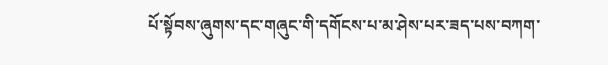པོ་སྟོབས་ཞུགས་དང་གཞུང་གི་དགོངས་པ་མ་ཤེས་པར་ཟད་པས་བཀག་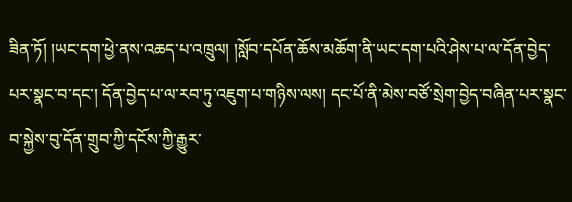ཟིན་ཏོ། །ཡང་དག་ཕྱེ་ནས་འཆད་པ་འཁྲུལ། །སློབ་དཔོན་ཆོས་མཆོག་ནི་ཡང་དག་པའི་ཤེས་པ་ལ་དོན་བྱེད་པར་སྣང་བ་དང་། དོན་བྱེད་པ་ལ་རབ་ཏུ་འཇུག་པ་གཉིས་ལས། དང་པོ་ནི་མེས་བཙོ་སྲེག་བྱེད་བཞིན་པར་སྣང་བ་སྐྱེས་བུ་དོན་གྲུབ་ཀྱི་དངོས་ཀྱི་རྒྱུར་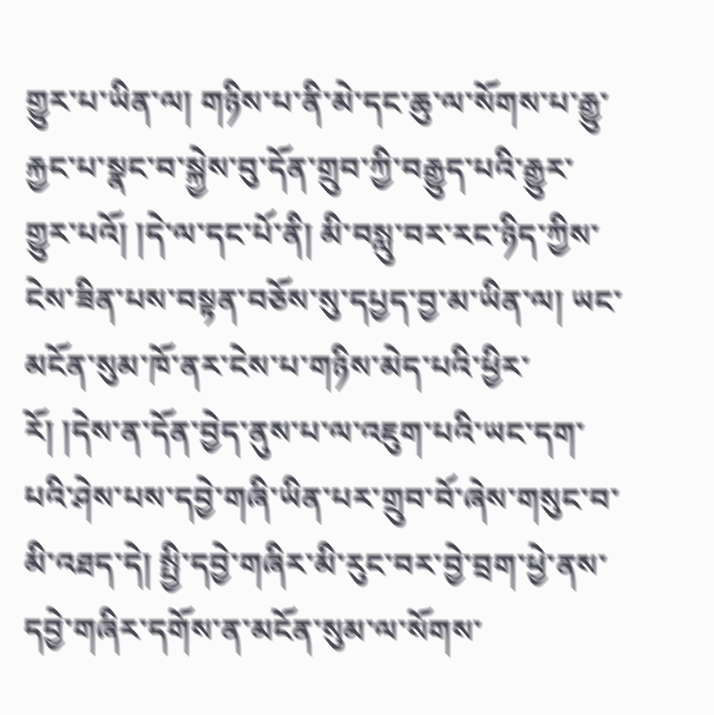གྱུར་པ་ཡིན་ལ། གཉིས་པ་ནི་མེ་དང་ཆུ་ལ་སོགས་པ་རྒྱུ་རྐྱང་པ་སྣང་བ་སྐྱེས་བུ་དོན་གྲུབ་ཀྱི་བརྒྱུད་པའི་རྒྱུར་གྱུར་པའོ། །དེ་ལ་དང་པོ་ནི། མི་བསླུ་བར་རང་ཉིད་ཀྱིས་ངེས་ཟིན་པས་བསྟན་བཅོས་སུ་དཔྱད་བྱ་མ་ཡིན་ལ། ཡང་མངོན་སུམ་ཁོ་ནར་ངེས་པ་གཉིས་མེད་པའི་ཕྱིར་རོ། །དེས་ན་དོན་བྱེད་ནུས་པ་ལ་འཇུག་པའི་ཡང་དག་པའི་ཤེས་པས་དབྱེ་གཞི་ཡིན་པར་གྲུབ་བོ་ཞེས་གསུང་བ་མི་འཐད་དེ། སྤྱི་དབྱེ་གཞིར་མི་རུང་བར་བྱེ་བྲག་ཕྱེ་ནས་དབྱེ་གཞིར་དགོས་ན་མངོན་སུམ་ལ་སོགས་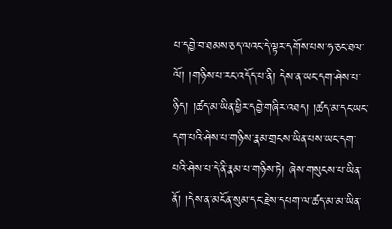པ་དབྱེ་བ་ཐམས་ཅད་ལའང་དེ་ལྟར་དགོས་པས་ཧ་ཅང་ཐལ་ལོ། །གཉིས་པ་རང་འདོད་པ་ནི། དེས་ན་ཡང་དག་ཤེས་པ་ཉིད། །ཚད་མ་ཡིན་ཕྱིར་དབྱེ་གཞིར་འཐད། །ཚད་མ་དང་ཡང་དག་པའི་ཤེས་པ་གཉིས་རྣམ་གྲངས་ཡིན་པས་ཡང་དག་པའི་ཤེས་པ་དེ་ནི་རྣམ་པ་གཉིས་ཏེ། ཞེས་གསུངས་པ་ཡིན་ནོ། །དེས་ན་མངོན་སུམ་དང་རྗེས་དཔག་ལ་ཚད་མ་མ་ཡིན་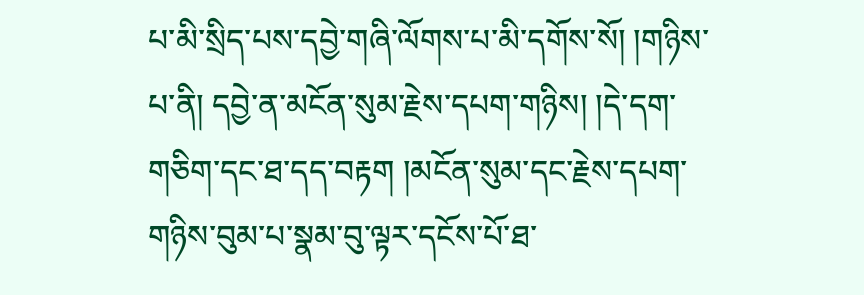པ་མི་སྲིད་པས་དབྱེ་གཞི་ལོགས་པ་མི་དགོས་སོ། །གཉིས་པ་ནི། དབྱེ་ན་མངོན་སུམ་རྗེས་དཔག་གཉིས། །དེ་དག་གཅིག་དང་ཐ་དད་བརྟག །མངོན་སུམ་དང་རྗེས་དཔག་གཉིས་བུམ་པ་སྣམ་བུ་ལྟར་དངོས་པོ་ཐ་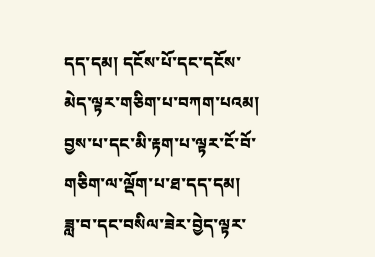དད་དམ། དངོས་པོ་དང་དངོས་མེད་ལྟར་གཅིག་པ་བཀག་པའམ། བྱས་པ་དང་མི་རྟག་པ་ལྟར་ངོ་བོ་གཅིག་ལ་ལྡོག་པ་ཐ་དད་དམ། ཟླ་བ་དང་བསིལ་ཟེར་བྱེད་ལྟར་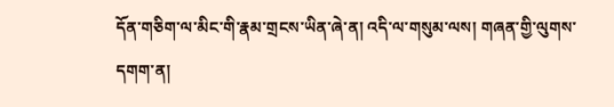དོན་གཅིག་ལ་མིང་གི་རྣམ་གྲངས་ཡིན་ཞེ་ན། འདི་ལ་གསུམ་ལས། གཞན་གྱི་ལུགས་དགག་ན།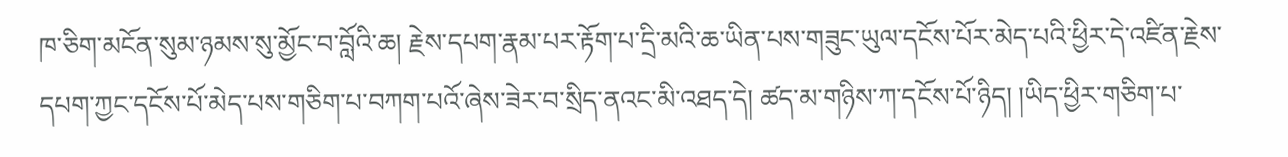ཁ་ཅིག་མངོན་སུམ་ཉམས་སུ་མྱོང་བ་བློའི་ཆ། རྗེས་དཔག་རྣམ་པར་རྟོག་པ་དྲི་མའི་ཆ་ཡིན་པས་གཟུང་ཡུལ་དངོས་པོར་མེད་པའི་ཕྱིར་དེ་འཛིན་རྗེས་དཔག་ཀྱང་དངོས་པོ་མེད་པས་གཅིག་པ་བཀག་པའོ་ཞེས་ཟེར་བ་སྲིད་ནའང་མི་འཐད་དེ། ཚད་མ་གཉིས་ཀ་དངོས་པོ་ཉིད། །ཡིད་ཕྱིར་གཅིག་པ་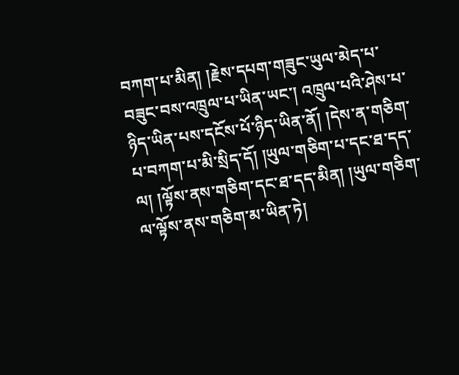བཀག་པ་མིན། །རྗེས་དཔག་གཟུང་ཡུལ་མེད་པ་བཟུང་བས་འཁྲུལ་པ་ཡིན་ཡང་། འཁྲུལ་པའི་ཤེས་པ་ཉིད་ཡིན་པས་དངོས་པོ་ཉིད་ཡིན་ནོ། །དེས་ན་གཅིག་པ་བཀག་པ་མི་སྲིད་དོ། །ཡུལ་གཅིག་པ་དང་ཐ་དད་ལ། །ལྟོས་ནས་གཅིག་དང་ཐ་དད་མིན། །ཡུལ་གཅིག་ལ་ལྟོས་ནས་གཅིག་མ་ཡིན་ཏེ།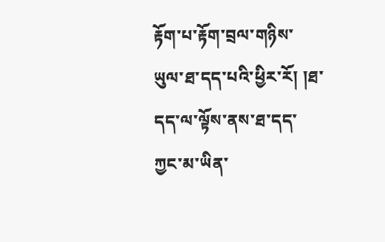རྟོག་པ་རྟོག་བྲལ་གཉིས་ཡུལ་ཐ་དད་པའི་ཕྱིར་རོ། །ཐ་དད་ལ་ལྟོས་ནས་ཐ་དད་ཀྱང་མ་ཡིན་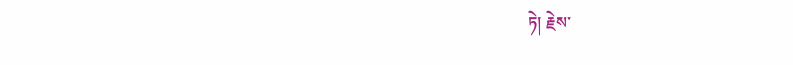ཏེ། རྗེས་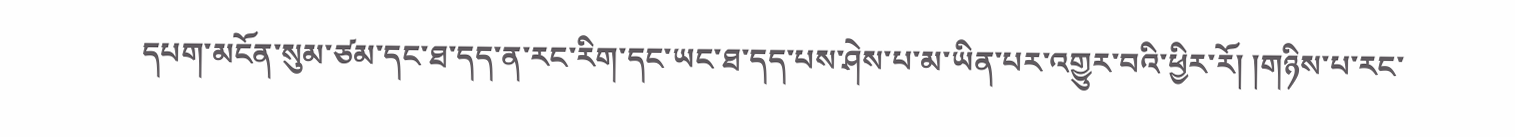དཔག་མངོན་སུམ་ཙམ་དང་ཐ་དད་ན་རང་རིག་དང་ཡང་ཐ་དད་པས་ཤེས་པ་མ་ཡིན་པར་འགྱུར་བའི་ཕྱིར་རོ། །གཉིས་པ་རང་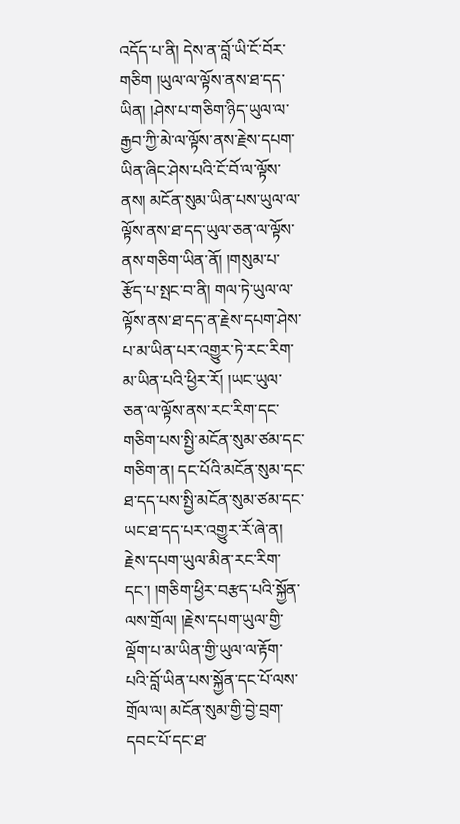འདོད་པ་ནི། དེས་ན་བློ་ཡི་ངོ་བོར་གཅིག །ཡུལ་ལ་ལྟོས་ནས་ཐ་དད་ཡིན། །ཤེས་པ་གཅིག་ཉིད་ཡུལ་ལ་རྒྱབ་ཀྱི་མེ་ལ་ལྟོས་ནས་རྗེས་དཔག་ཡིན་ཞིང་ཤེས་པའི་ངོ་བོ་ལ་ལྟོས་ནས། མངོན་སུམ་ཡིན་པས་ཡུལ་ལ་ལྟོས་ནས་ཐ་དད་ཡུལ་ཅན་ལ་ལྟོས་ནས་གཅིག་ཡིན་ནོ། །གསུམ་པ་རྩོད་པ་སྤང་བ་ནི། གལ་ཏེ་ཡུལ་ལ་ལྟོས་ནས་ཐ་དད་ན་རྗེས་དཔག་ཤེས་པ་མ་ཡིན་པར་འགྱུར་ཏེ་རང་རིག་མ་ཡིན་པའི་ཕྱིར་རོ། །ཡང་ཡུལ་ཅན་ལ་ལྟོས་ནས་རང་རིག་དང་གཅིག་པས་སྤྱི་མངོན་སུམ་ཙམ་དང་གཅིག་ན། དང་པོའི་མངོན་སུམ་དང་ཐ་དད་པས་སྤྱི་མངོན་སུམ་ཙམ་དང་ཡང་ཐ་དད་པར་འགྱུར་རོ་ཞེ་ན། རྗེས་དཔག་ཡུལ་མིན་རང་རིག་དང་། །གཅིག་ཕྱིར་བརྩད་པའི་སྐྱོན་ལས་གྲོལ། །རྗེས་དཔག་ཡུལ་གྱི་ལྡོག་པ་མ་ཡིན་གྱི་ཡུལ་ལ་རྟོག་པའི་བློ་ཡིན་པས་སྐྱོན་དང་པོ་ལས་གྲོལ་ལ། མངོན་སུམ་གྱི་བྱེ་བྲག་དབང་པོ་དང་ཐ་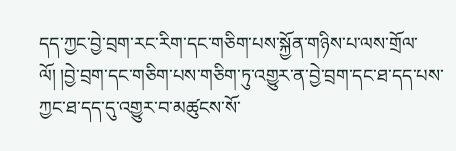དད་ཀྱང་བྱེ་བྲག་རང་རིག་དང་གཅིག་པས་སྐྱོན་གཉིས་པ་ལས་གྲོལ་ལོ། །བྱེ་བྲག་དང་གཅིག་པས་གཅིག་ཏུ་འགྱུར་ན་བྱེ་བྲག་དང་ཐ་དད་པས་ཀྱང་ཐ་དད་དུ་འགྱུར་བ་མཚུངས་སོ་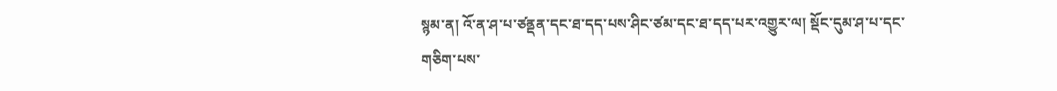སྙམ་ན། འོ་ན་ཤ་པ་ཙནྡན་དང་ཐ་དད་པས་ཤིང་ཙམ་དང་ཐ་དད་པར་འགྱུར་ལ། སྡོང་དུམ་ཤ་པ་དང་གཅིག་པས་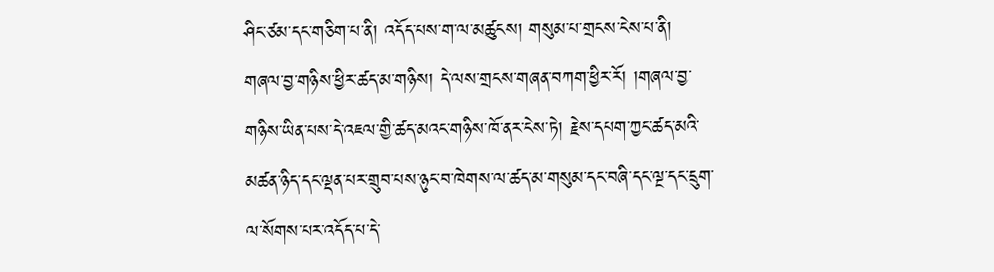ཤིང་ཙམ་དང་གཅིག་པ་ནི། འདོད་པས་ག་ལ་མཚུངས། གསུམ་པ་གྲངས་ངེས་པ་ནི། གཞལ་བྱ་གཉིས་ཕྱིར་ཚད་མ་གཉིས། དེ་ལས་གྲངས་གཞན་བཀག་ཕྱིར་རོ། །གཞལ་བྱ་གཉིས་ཡིན་པས་དེ་འཇལ་གྱི་ཚད་མའང་གཉིས་ཁོ་ནར་ངེས་ཏེ། རྗེས་དཔག་ཀྱང་ཚད་མའི་མཚན་ཉིད་དང་ལྡན་པར་གྲུབ་པས་ཉུང་བ་ཁེགས་ལ་ཚད་མ་གསུམ་དང་བཞི་དང་ལྔ་དང་དྲུག་ལ་སོགས་པར་འདོད་པ་དེ་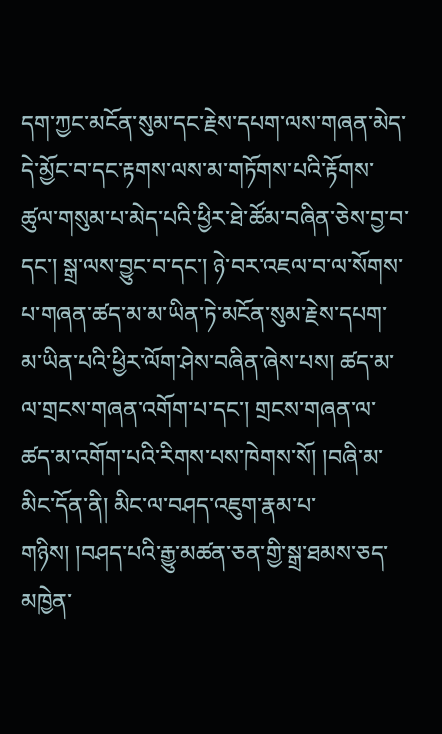དག་ཀྱང་མངོན་སུམ་དང་རྗེས་དཔག་ལས་གཞན་མེད་དེ་མྱོང་བ་དང་རྟགས་ལས་མ་གཏོགས་པའི་རྟོགས་ཚུལ་གསུམ་པ་མེད་པའི་ཕྱིར་ཐེ་ཚོམ་བཞིན་ཅེས་བྱ་བ་དང་། སྒྲ་ལས་བྱུང་བ་དང་། ཉེ་བར་འཇལ་བ་ལ་སོགས་པ་གཞན་ཚད་མ་མ་ཡིན་ཏེ་མངོན་སུམ་རྗེས་དཔག་མ་ཡིན་པའི་ཕྱིར་ལོག་ཤེས་བཞིན་ཞེས་པས། ཚད་མ་ལ་གྲངས་གཞན་འགོག་པ་དང་། གྲངས་གཞན་ལ་ཚད་མ་འགོག་པའི་རིགས་པས་ཁེགས་སོ། །བཞི་མ་མིང་དོན་ནི། མིང་ལ་བཤད་འཇུག་རྣམ་པ་གཉིས། །བཤད་པའི་རྒྱུ་མཚན་ཅན་གྱི་སྒྲ་ཐམས་ཅད་མཁྱེན་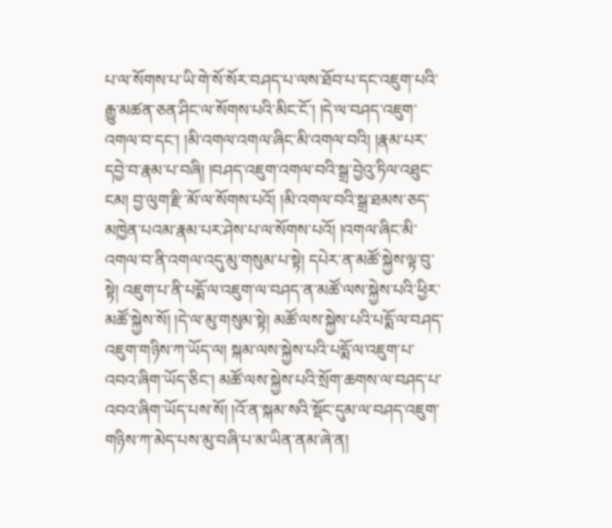པ་ལ་སོགས་པ་ཡི་གེ་སོ་སོར་བཤད་པ་ལས་ཐོབ་པ་དང་འཇུག་པའི་རྒྱུ་མཚན་ཅན་ཤིང་ལ་སོགས་པའི་མིང་ངོ་། །དེ་ལ་བཤད་འཇུག་འགལ་བ་དང་། །མི་འགལ་འགལ་ཞིང་མི་འགལ་བའི། །རྣམ་པར་དབྱེ་བ་རྣམ་པ་བཞི། །བཤད་འཇུག་འགལ་བའི་སྒྲ་བྱེའུ་ཏིལ་འཐུང་ངམ། བྱ་ལུག་རྫི་མོ་ལ་སོགས་པའོ། །མི་འགལ་བའི་སྒྲ་ཐམས་ཅད་མཁྱེན་པའམ་རྣམ་པར་ཤེས་པ་ལ་སོགས་པའོ། །འགལ་ཞིང་མི་འགལ་བ་ནི་འགལ་འདུ་མུ་གསུམ་པ་སྟེ། དཔེར་ན་མཚོ་སྐྱེས་ལྟ་བུ་སྟེ། འཇུག་པ་ནི་པདྨོ་ལ་འཇུག་ལ་བཤད་ན་མཚོ་ལས་སྐྱེས་པའི་ཕྱིར་མཚོ་སྐྱེས་སོ། །དེ་ལ་མུ་གསུམ་སྟེ། མཚོ་ལས་སྐྱེས་པའི་པདྨོ་ལ་བཤད་འཇུག་གཉིས་ཀ་ཡོད་ལ། སྐམ་ལས་སྐྱེས་པའི་པདྨོ་ལ་འཇུག་པ་འབའ་ཞིག་ཡོད་ཅིང་། མཚོ་ལས་སྐྱེས་པའི་སྲོག་ཆགས་ལ་བཤད་པ་འབའ་ཞིག་ཡོད་པས་སོ། །འོ་ན་སྐམ་སའི་སྡོང་དུམ་ལ་བཤད་འཇུག་གཉིས་ཀ་མེད་པས་མུ་བཞི་པ་མ་ཡིན་ནམ་ཞེ་ན།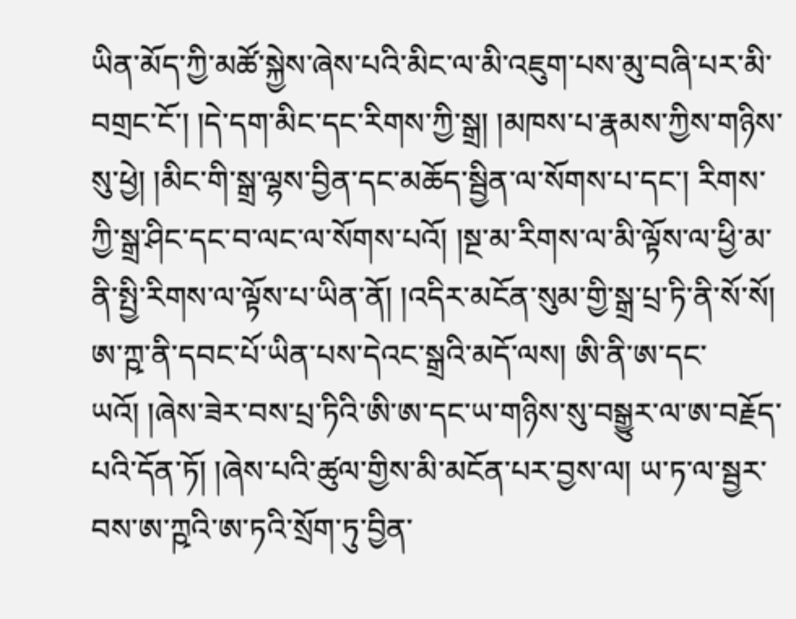ཡིན་མོད་ཀྱི་མཚོ་སྐྱེས་ཞེས་པའི་མིང་ལ་མི་འཇུག་པས་མུ་བཞི་པར་མི་བགྲང་ངོ་། །དེ་དག་མིང་དང་རིགས་ཀྱི་སྒྲ། །མཁས་པ་རྣམས་ཀྱིས་གཉིས་སུ་ཕྱེ། །མིང་གི་སྒྲ་ལྷས་བྱིན་དང་མཆོད་སྦྱིན་ལ་སོགས་པ་དང་། རིགས་ཀྱི་སྒྲ་ཤིང་དང་བ་ལང་ལ་སོགས་པའོ། །སྔ་མ་རིགས་ལ་མི་ལྟོས་ལ་ཕྱི་མ་ནི་སྤྱི་རིགས་ལ་ལྟོས་པ་ཡིན་ནོ། །འདིར་མངོན་སུམ་གྱི་སྒྲ་པྲ་ཏི་ནི་སོ་སོ། ཨ་ཀྵ་ནི་དབང་པོ་ཡིན་པས་དེའང་སྒྲའི་མདོ་ལས། ཨི་ནི་ཨ་དང་ཡའོ། །ཞེས་ཟེར་བས་པྲ་ཏིའི་ཨི་ཨ་དང་ཡ་གཉིས་སུ་བསྒྱུར་ལ་ཨ་བརྗོད་པའི་དོན་ཏོ། །ཞེས་པའི་ཚུལ་གྱིས་མི་མངོན་པར་བྱས་ལ། ཡ་ཏ་ལ་སྦྱར་བས་ཨ་ཀྵའི་ཨ་ཏའི་སྲོག་ཏུ་བྱིན་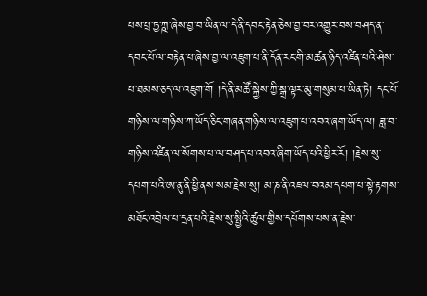པས་པྲ་ཏྱ་ཀྵ་ཞེས་བྱ་བ་ཡིན་ལ་དེ་ནི་དབང་རྟེན་ཅེས་བྱ་བར་འགྱུར་བས་བཤད་ན་དབང་པོ་ལ་བརྟེན་པ་ཞེས་བྱ་ལ་འཇུག་པ་ནི་དོན་རང་གི་མཚན་ཉིད་འཛིན་པའི་ཤེས་པ་ཐམས་ཅད་ལ་འཇུག་གོ །དེ་ནི་མཚོ་སྐྱེས་ཀྱི་སྒྲ་ལྟར་མུ་གསུམ་པ་ཡིན་ཏེ། དང་པོ་གཉིས་ལ་གཉིས་ཀ་ཡོད་ཅིང་གཞན་གཉིས་ལ་འཇུག་པ་འབའ་ཞག་ཡོད་ལ། ཟླ་བ་གཉིས་འཛིན་ལ་སོགས་པ་ལ་བཤད་པ་འབའ་ཞིག་ཡོད་པའི་ཕྱིར་རོ། །རྗེས་སུ་དཔག་པའི་ཨ་ནུ་ནི་ཕྱི་ནས་སམ་རྗེས་སུ། མ་ཎ་ནི་འཇལ་བའམ་དཔག་པ་སྟེ་རྟགས་མཐོང་འབྲེལ་པ་དྲན་པའི་རྗེས་སུ་སྤྱིའི་ཚུལ་གྱིས་དཔོགས་པས་ན་རྗེས་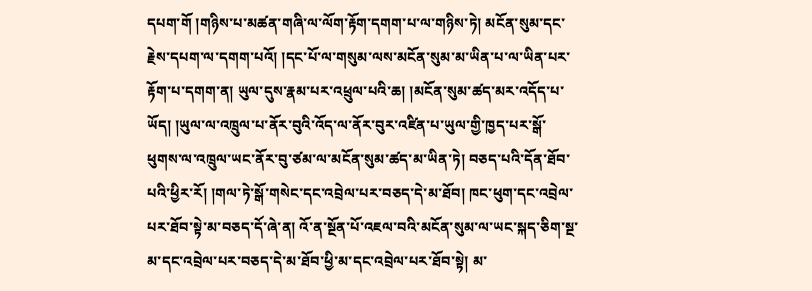དཔག་གོ །གཉིས་པ་མཚན་གཞི་ལ་ལོག་རྟོག་དགག་པ་ལ་གཉིས་ཏེ། མངོན་སུམ་དང་རྗེས་དཔག་ལ་དགག་པའོ། །དང་པོ་ལ་གསུམ་ལས་མངོན་སུམ་མ་ཡིན་པ་ལ་ཡིན་པར་རྟོག་པ་དགག་ན། ཡུལ་དུས་རྣམ་པར་འཕྲུལ་པའི་ཆ། །མངོན་སུམ་ཚད་མར་འདོད་པ་ཡོད། །ཡུལ་ལ་འཁྲུལ་པ་ནོར་བུའི་འོད་ལ་ནོར་བུར་འཛིན་པ་ཡུལ་གྱི་ཁྱད་པར་སྒོ་ཕུགས་ལ་འཁྲུལ་ཡང་ནོར་བུ་ཙམ་ལ་མངོན་སུམ་ཚད་མ་ཡིན་ཏེ། བཅད་པའི་དོན་ཐོབ་པའི་ཕྱིར་རོ། །གལ་ཏེ་སྒོ་གསེང་དང་འབྲེལ་པར་བཅད་དེ་མ་ཐོབ། ཁང་ཕུག་དང་འབྲེལ་པར་ཐོབ་སྟེ་མ་བཅད་དོ་ཞེ་ན། འོ་ན་སྔོན་པོ་འཇལ་བའི་མངོན་སུམ་ལ་ཡང་སྐད་ཅིག་སྔ་མ་དང་འབྲེལ་པར་བཅད་དེ་མ་ཐོབ་ཕྱི་མ་དང་འབྲེལ་པར་ཐོབ་སྟེ། མ་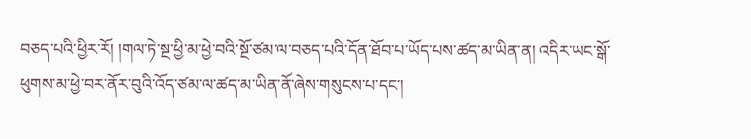བཅད་པའི་ཕྱིར་རོ། །གལ་ཏེ་སྔ་ཕྱི་མ་ཕྱེ་བའི་སྔོ་ཙམ་ལ་བཅད་པའི་དོན་ཐོབ་པ་ཡོད་པས་ཚད་མ་ཡིན་ན། འདིར་ཡང་སྒོ་ཕུགས་མ་ཕྱེ་བར་ནོར་བུའི་འོད་ཙམ་ལ་ཚད་མ་ཡིན་ནོ་ཞེས་གསུངས་པ་དང་།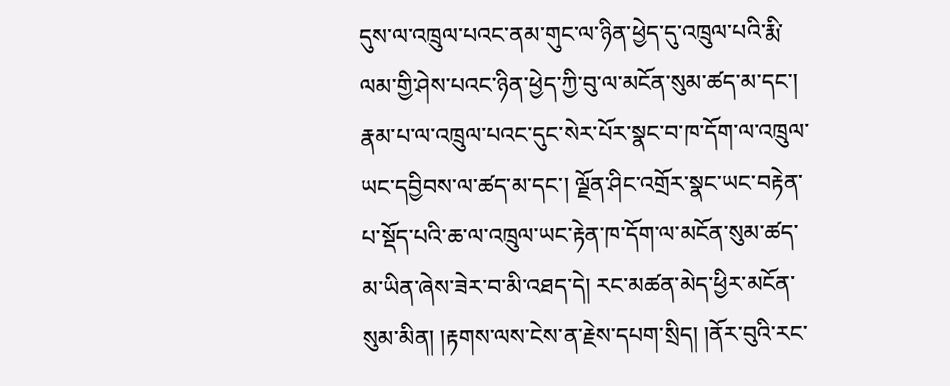དུས་ལ་འཁྲུལ་པའང་ནམ་གུང་ལ་ཉིན་ཕྱེད་དུ་འཁྲུལ་པའི་རྨི་ལམ་གྱི་ཤེས་པའང་ཉིན་ཕྱེད་ཀྱི་བུ་ལ་མངོན་སུམ་ཚད་མ་དང་། རྣམ་པ་ལ་འཁྲུལ་པའང་དུང་སེར་པོར་སྣང་བ་ཁ་དོག་ལ་འཁྲུལ་ཡང་དབྱིབས་ལ་ཚད་མ་དང་། ལྗོན་ཤིང་འགྲོར་སྣང་ཡང་བརྟེན་པ་སྡོད་པའི་ཆ་ལ་འཁྲུལ་ཡང་རྟེན་ཁ་དོག་ལ་མངོན་སུམ་ཚད་མ་ཡིན་ཞེས་ཟེར་བ་མི་འཐད་དེ། རང་མཚན་མེད་ཕྱིར་མངོན་སུམ་མིན། །རྟགས་ལས་ངེས་ན་རྗེས་དཔག་སྲིད། །ནོར་བུའི་རང་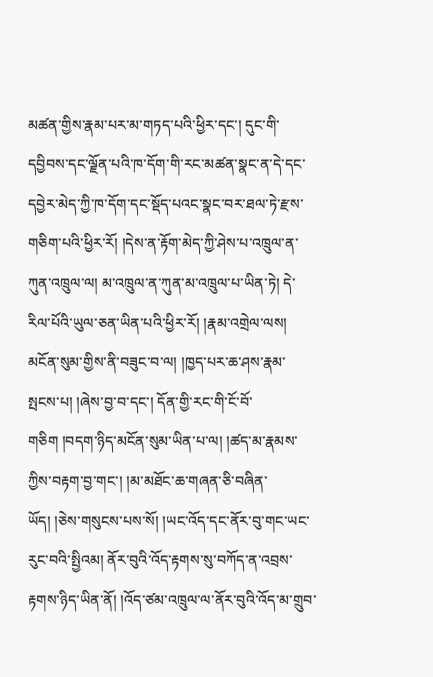མཚན་གྱིས་རྣམ་པར་མ་གཏད་པའི་ཕྱིར་དང་། དུང་གི་དབྱིབས་དང་ལྗོན་པའི་ཁ་དོག་གི་རང་མཚན་སྣང་ན་དེ་དང་དབྱེར་མེད་ཀྱི་ཁ་དོག་དང་སྡོད་པའང་སྣང་བར་ཐལ་ཏེ་རྫས་གཅིག་པའི་ཕྱིར་རོ། །དེས་ན་རྟོག་མེད་ཀྱི་ཤེས་པ་འཁྲུལ་ན་ཀུན་འཁྲུལ་ལ། མ་འཁྲུལ་ན་ཀུན་མ་འཁྲུལ་པ་ཡིན་ཏེ། དེ་རིལ་པོའི་ཡུལ་ཅན་ཡིན་པའི་ཕྱིར་རོ། །རྣམ་འགྲེལ་ལས། མངོན་སུམ་གྱིས་ནི་བཟུང་བ་ལ། །ཁྱད་པར་ཆ་ཤས་རྣམ་སྤངས་པ། །ཞེས་བྱ་བ་དང་། དོན་གྱི་རང་གི་ངོ་བོ་གཅིག །བདག་ཉིད་མངོན་སུམ་ཡིན་པ་ལ། །ཚད་མ་རྣམས་ཀྱིས་བརྟག་བྱ་གང་། །མ་མཐོང་ཆ་གཞན་ཅི་བཞིན་ཡོད། །ཅེས་གསུངས་པས་སོ། །ཡང་འོད་དང་ནོར་བུ་གང་ཡང་རུང་བའི་སྤྱིའམ། ནོར་བུའི་འོད་རྟགས་སུ་བཀོད་ན་འབྲས་རྟགས་ཉིད་ཡིན་ནོ། །འོད་ཙམ་འཁྲུལ་ལ་ནོར་བུའི་འོད་མ་གྲུབ་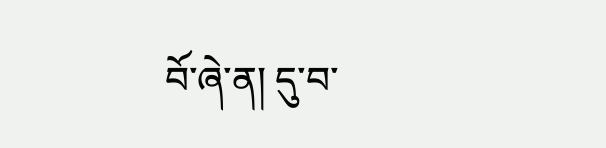བོ་ཞེ་ན། དུ་བ་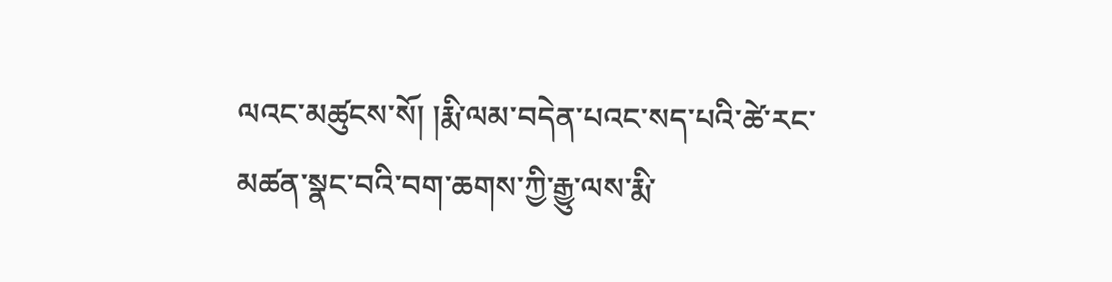ལའང་མཚུངས་སོ། །རྨི་ལམ་བདེན་པའང་སད་པའི་ཚེ་རང་མཚན་སྣང་བའི་བག་ཆགས་ཀྱི་རྒྱུ་ལས་རྨི་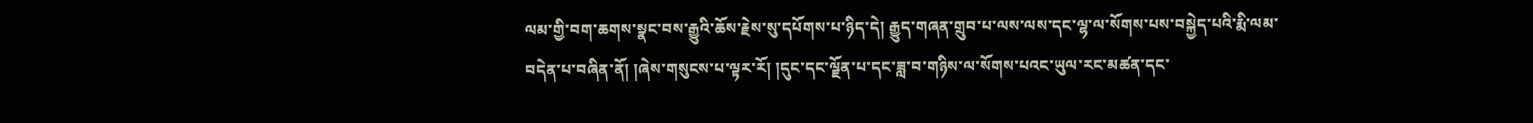ལམ་གྱི་བག་ཆགས་སྣང་བས་རྒྱུའི་ཆོས་རྗེས་སུ་དཔོགས་པ་ཉིད་དེ། རྒྱུད་གཞན་གྲུབ་པ་ལས་ལས་དང་ལྷ་ལ་སོགས་པས་བསྐྱེད་པའི་རྨི་ལམ་བདེན་པ་བཞིན་ནོ། །ཞེས་གསུངས་པ་ལྟར་རོ། །དུང་དང་ལྗོན་པ་དང་ཟླ་བ་གཉིས་ལ་སོགས་པའང་ཡུལ་རང་མཚན་དང་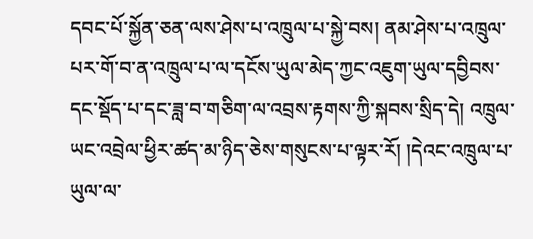དབང་པོ་སྐྱོན་ཅན་ལས་ཤེས་པ་འཁྲུལ་པ་སྐྱེ་བས། ནམ་ཤེས་པ་འཁྲུལ་པར་གོ་བ་ན་འཁྲུལ་པ་ལ་དངོས་ཡུལ་མེད་ཀྱང་འཇུག་ཡུལ་དབྱིབས་དང་སྡོད་པ་དང་ཟླ་བ་གཅིག་ལ་འབྲས་རྟགས་ཀྱི་སྐབས་སྲིད་དེ། འཁྲུལ་ཡང་འབྲེལ་ཕྱིར་ཚད་མ་ཉིད་ཅེས་གསུངས་པ་ལྟར་རོ། །དེའང་འཁྲུལ་པ་ཡུལ་ལ་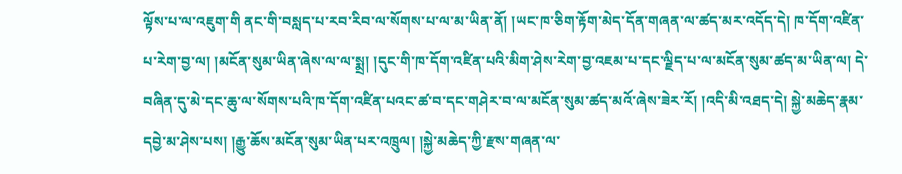ལྟོས་པ་ལ་འཇུག་གི ནང་གི་བསླད་པ་རབ་རིབ་ལ་སོགས་པ་ལ་མ་ཡིན་ནོ། །ཡང་ཁ་ཅིག་རྟོག་མེད་དོན་གཞན་ལ་ཚད་མར་འདོད་དེ། ཁ་དོག་འཛིན་པ་རེག་བྱ་ལ། །མངོན་སུམ་ཡིན་ཞེས་ལ་ལ་སྨྲ། །དུང་གི་ཁ་དོག་འཛིན་པའི་མིག་ཤེས་རེག་བྱ་འཇམ་པ་དང་ལྗིད་པ་ལ་མངོན་སུམ་ཚད་མ་ཡིན་ལ། དེ་བཞིན་དུ་མེ་དང་ཆུ་ལ་སོགས་པའི་ཁ་དོག་འཛིན་པའང་ཚ་བ་དང་གཤེར་བ་ལ་མངོན་སུམ་ཚད་མའོ་ཞེས་ཟེར་རོ། །འདི་མི་འཐད་དེ། སྐྱེ་མཆེད་རྣམ་དབྱེ་མ་ཤེས་པས། །རྒྱུ་ཆོས་མངོན་སུམ་ཡིན་པར་འཁྲུལ། །སྐྱེ་མཆེད་ཀྱི་རྫས་གཞན་ལ་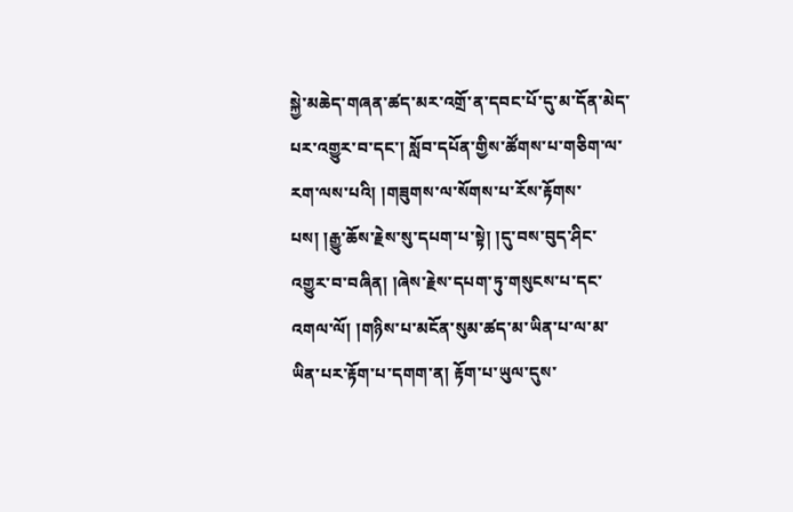སྐྱེ་མཆེད་གཞན་ཚད་མར་འགྲོ་ན་དབང་པོ་དུ་མ་དོན་མེད་པར་འགྱུར་བ་དང་། སློབ་དཔོན་གྱིས་ཚོགས་པ་གཅིག་ལ་རག་ལས་པའི། །གཟུགས་ལ་སོགས་པ་རོས་རྟོགས་པས། །རྒྱུ་ཆོས་རྗེས་སུ་དཔག་པ་སྟེ། །དུ་བས་བུད་ཤིང་འགྱུར་བ་བཞིན། །ཞེས་རྗེས་དཔག་ཏུ་གསུངས་པ་དང་འགལ་ལོ། །གཉིས་པ་མངོན་སུམ་ཚད་མ་ཡིན་པ་ལ་མ་ཡིན་པར་རྟོག་པ་དགག་ན། རྟོག་པ་ཡུལ་དུས་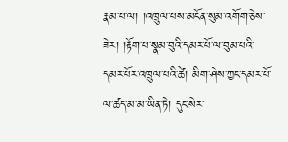རྣམ་པ་ལ། །འཁྲུལ་པས་མངོན་སུམ་འགོག་ཅེས་ཟེར། །རྟོག་པ་སྣམ་བུའི་དམར་པོ་ལ་བུམ་པའི་དམར་པོར་འཁྲུལ་པའི་ཚེ། མིག་ཤེས་ཀྱང་དམར་པོ་ལ་ཚད་མ་མ་ཡིན་ཏེ། དུང་སེར་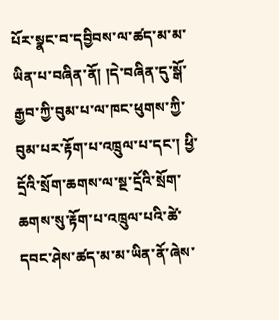པོར་སྣང་བ་དབྱིབས་ལ་ཚད་མ་མ་ཡིན་པ་བཞིན་ནོ། །དེ་བཞིན་དུ་སྒོ་རྒྱབ་ཀྱི་བུམ་པ་ལ་ཁང་ཕུགས་ཀྱི་བུམ་པར་རྟོག་པ་འཁྲུལ་པ་དང་། ཕྱི་དྲོའི་སྲོག་ཆགས་ལ་སྔ་དྲོའི་སྲོག་ཆགས་སུ་རྟོག་པ་འཁྲུལ་པའི་ཚེ་དབང་ཤེས་ཚད་མ་མ་ཡིན་ནོ་ཞེས་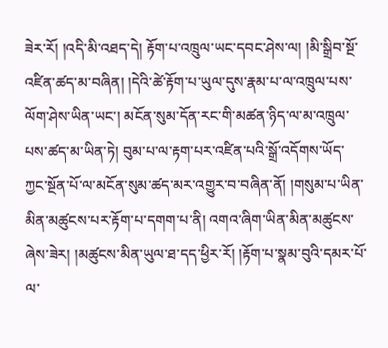ཟེར་རོ། །འདི་མི་འཐད་དེ། རྟོག་པ་འཁྲུལ་ཡང་དབང་ཤེས་ལ། །མི་སྒྲིབ་སྔོ་འཛིན་ཚད་མ་བཞིན། །དེའི་ཚེ་རྟོག་པ་ཡུལ་དུས་རྣམ་པ་ལ་འཁྲུལ་པས་ལོག་ཤེས་ཡིན་ཡང་། མངོན་སུམ་དོན་རང་གི་མཚན་ཉིད་ལ་མ་འཁྲུལ་པས་ཚད་མ་ཡིན་ཏེ། བུམ་པ་ལ་རྟག་པར་འཛིན་པའི་སྒྲོ་འདོགས་ཡོད་ཀྱང་སྔོན་པོ་ལ་མངོན་སུམ་ཚད་མར་འགྱུར་བ་བཞིན་ནོ། །གསུམ་པ་ཡིན་མིན་མཚུངས་པར་རྟོག་པ་དགག་པ་ནི། འགའ་ཞིག་ཡིན་མིན་མཚུངས་ཞེས་ཟེར། །མཚུངས་མིན་ཡུལ་ཐ་དད་ཕྱིར་རོ། །རྟོག་པ་སྣམ་བུའི་དམར་པོ་ལ་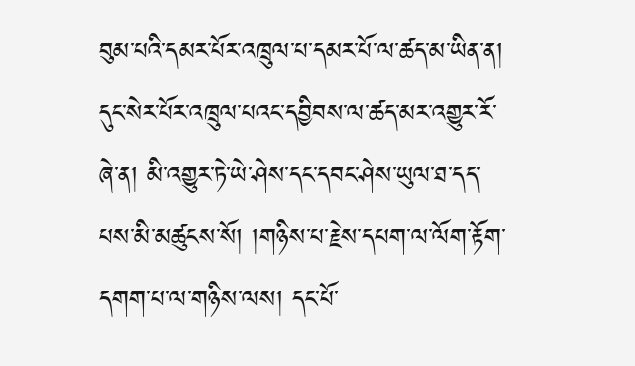བུམ་པའི་དམར་པོར་འཁྲུལ་པ་དམར་པོ་ལ་ཚད་མ་ཡིན་ན། དུང་སེར་པོར་འཁྲུལ་པའང་དབྱིབས་ལ་ཚད་མར་འགྱུར་རོ་ཞེ་ན། མི་འགྱུར་ཏེ་ཡེ་ཤེས་དང་དབང་ཤེས་ཡུལ་ཐ་དད་པས་མི་མཚུངས་སོ། །གཉིས་པ་རྗེས་དཔག་ལ་ལོག་རྟོག་དགག་པ་ལ་གཉིས་ལས། དང་པོ་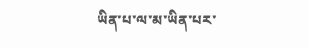ཡིན་པ་ལ་མ་ཡིན་པར་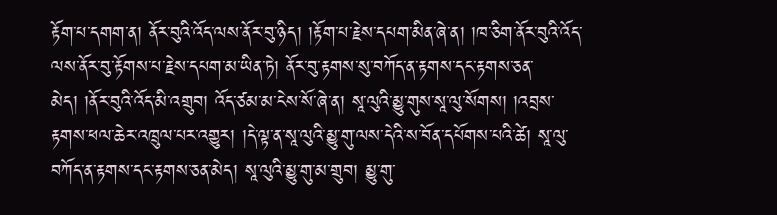རྟོག་པ་དགག་ན། ནོར་བུའི་འོད་ལས་ནོར་བུ་ཉིད། །རྟོག་པ་རྗེས་དཔག་མིན་ཞེ་ན། །ཁ་ཅིག་ནོར་བུའི་འོད་ལས་ནོར་བུ་རྟོགས་པ་རྗེས་དཔག་མ་ཡིན་ཏེ། ནོར་བུ་རྟགས་སུ་བཀོད་ན་རྟགས་དང་རྟགས་ཅན་མེད། །ནོར་བུའི་འོད་མི་འགྲུབ། འོད་ཙམ་མ་ངེས་སོ་ཞེ་ན། སཱ་ལུའི་མྱུ་གུས་སཱ་ལུ་སོགས། །འབྲས་རྟགས་ཕལ་ཆེར་འཁྲུལ་པར་འགྱུར། །དེ་ལྟ་ན་སཱ་ལུའི་མྱུ་གུ་ལས་དེའི་ས་བོན་དཔོགས་པའི་ཚེ། སཱ་ལུ་བཀོད་ན་རྟགས་དང་རྟགས་ཅན་མེད། སཱ་ལུའི་མྱུ་གུ་མ་གྲུབ། མྱུ་གུ་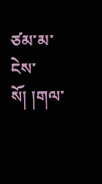ཙམ་མ་ངེས་སོ། །གལ་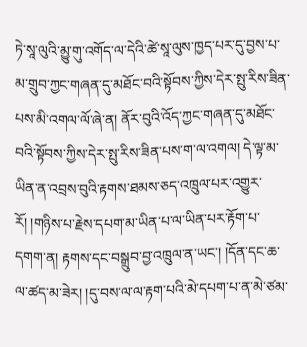ཏེ་སཱ་ལུའི་མྱུ་གུ་འགོད་ལ་དེའི་ཚེ་སཱ་ལུས་ཁྱད་པར་དུ་བྱས་པ་མ་གྲུབ་ཀྱང་གཞན་དུ་མཐོང་བའི་སྟོབས་ཀྱིས་དེར་སྤུ་རིས་ཟིན་པས་མི་འགལ་ལོ་ཞེ་ན། ནོར་བུའི་འོད་ཀྱང་གཞན་དུ་མཐོང་བའི་སྟོབས་ཀྱིས་དེར་སྤུ་རིས་ཟིན་པས་ག་ལ་འགལ། དེ་ལྟ་མ་ཡིན་ན་འབྲས་བུའི་རྟགས་ཐམས་ཅད་འཁྲུལ་པར་འགྱུར་རོ། །གཉིས་པ་རྗེས་དཔག་མ་ཡིན་པ་ལ་ཡིན་པར་རྟོག་པ་དགག་ན། རྟགས་དང་བསྒྲུབ་བྱ་འཁྲུལ་ན་ཡང་། །དོན་དང་ཆ་ལ་ཚད་མ་ཟེར། །དུ་བས་ལ་ལ་རྟག་པའི་མེ་དཔག་པ་ན་མེ་ཙམ་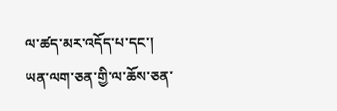ལ་ཚད་མར་འདོད་པ་དང་། ཡན་ལག་ཅན་གྱི་ལ་ཆོས་ཅན་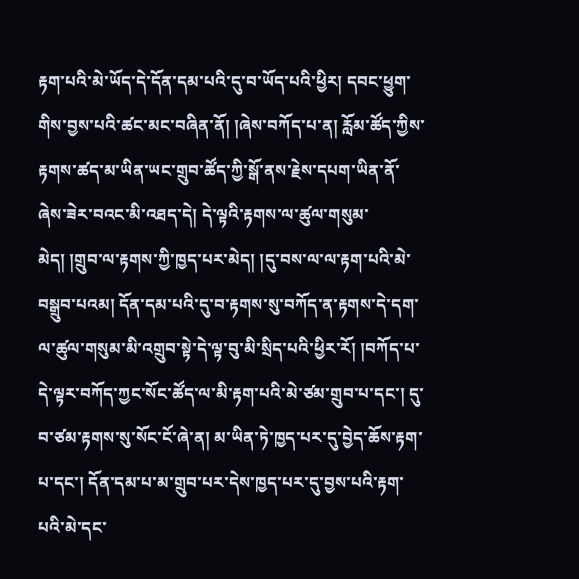རྟག་པའི་མེ་ཡོད་དེ་དོན་དམ་པའི་དུ་བ་ཡོད་པའི་ཕྱིར། དབང་ཕྱུག་གིས་བྱས་པའི་ཚང་མང་བཞིན་ནོ། །ཞེས་བཀོད་པ་ན། རློམ་ཚོད་ཀྱིས་རྟགས་ཚད་མ་ཡིན་ཡང་གྲུབ་ཚོད་ཀྱི་སྒོ་ནས་རྗེས་དཔག་ཡིན་ནོ་ཞེས་ཟེར་བའང་མི་འཐད་དེ། དེ་ལྟའི་རྟགས་ལ་ཚུལ་གསུམ་མེད། །གྲུབ་ལ་རྟགས་ཀྱི་ཁྱད་པར་མེད། །དུ་བས་ལ་ལ་རྟག་པའི་མེ་བསྒྲུབ་པའམ། དོན་དམ་པའི་དུ་བ་རྟགས་སུ་བཀོད་ན་རྟགས་དེ་དག་ལ་ཚུལ་གསུམ་མི་འགྲུབ་སྟེ་དེ་ལྟ་བུ་མི་སྲིད་པའི་ཕྱིར་རོ། །བཀོད་པ་དེ་ལྟར་བཀོད་ཀྱང་སོང་ཚོད་ལ་མི་རྟག་པའི་མེ་ཙམ་གྲུབ་པ་དང་། དུ་བ་ཙམ་རྟགས་སུ་སོང་ངོ་ཞེ་ན། མ་ཡིན་ཏེ་ཁྱད་པར་དུ་བྱེད་ཆོས་རྟག་པ་དང་། དོན་དམ་པ་མ་གྲུབ་པར་དེས་ཁྱད་པར་དུ་བྱས་པའི་རྟག་པའི་མེ་དང་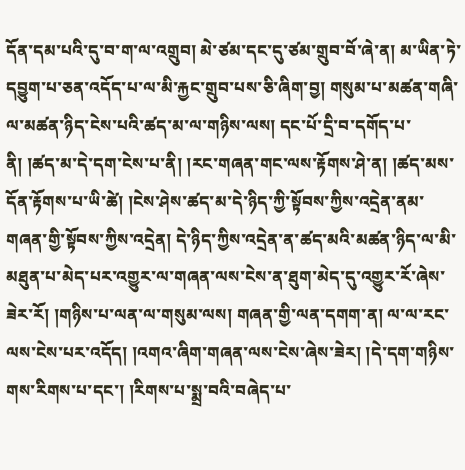དོན་དམ་པའི་དུ་བ་ག་ལ་འགྲུབ། མེ་ཙམ་དང་དུ་ཙམ་གྲུབ་བོ་ཞེ་ན། མ་ཡིན་ཏེ་དབྱུག་པ་ཅན་འདོད་པ་ལ་མི་རྐྱང་གྲུབ་པས་ཅི་ཞིག་བྱ། གསུམ་པ་མཚན་གཞི་ལ་མཚན་ཉིད་ངེས་པའི་ཚད་མ་ལ་གཉིས་ལས། དང་པོ་དྲི་བ་དགོད་པ་ནི། །ཚད་མ་དེ་དག་ངེས་པ་ནི། །རང་གཞན་གང་ལས་རྟོགས་ཤེ་ན། །ཚད་མས་དོན་རྟོགས་པ་ཡི་ཚེ། །ངེས་ཤེས་ཚད་མ་དེ་ཉིད་ཀྱི་སྟོབས་ཀྱིས་འདྲེན་ནམ་གཞན་གྱི་སྟོབས་ཀྱིས་འདྲེན། དེ་ཉིད་ཀྱིས་འདྲེན་ན་ཚད་མའི་མཚན་ཉིད་ལ་མི་མཐུན་པ་མེད་པར་འགྱུར་ལ་གཞན་ལས་ངེས་ན་ཐུག་མེད་དུ་འགྱུར་རོ་ཞེས་ཟེར་རོ། །གཉིས་པ་ལན་ལ་གསུམ་ལས། གཞན་གྱི་ལན་དགག་ན། ལ་ལ་རང་ལས་ངེས་པར་འདོད། །འགའ་ཞིག་གཞན་ལས་ངེས་ཞེས་ཟེར། །དེ་དག་གཉིས་གས་རིགས་པ་དང་། །རིགས་པ་སྨྲ་བའི་བཞེད་པ་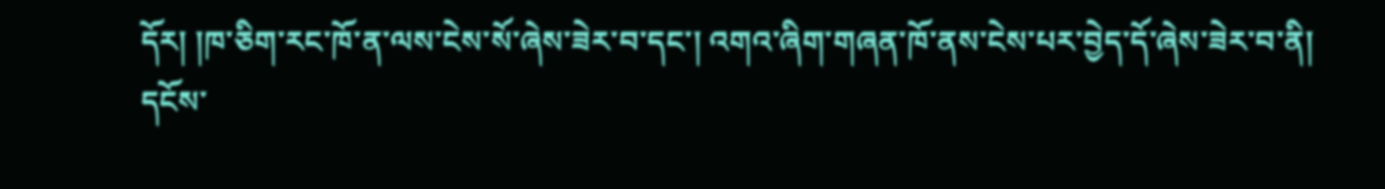དོར། །ཁ་ཅིག་རང་ཁོ་ན་ལས་ངེས་སོ་ཞེས་ཟེར་བ་དང་། འགའ་ཞིག་གཞན་ཁོ་ནས་ངེས་པར་བྱེད་དོ་ཞེས་ཟེར་བ་ནི། དངོས་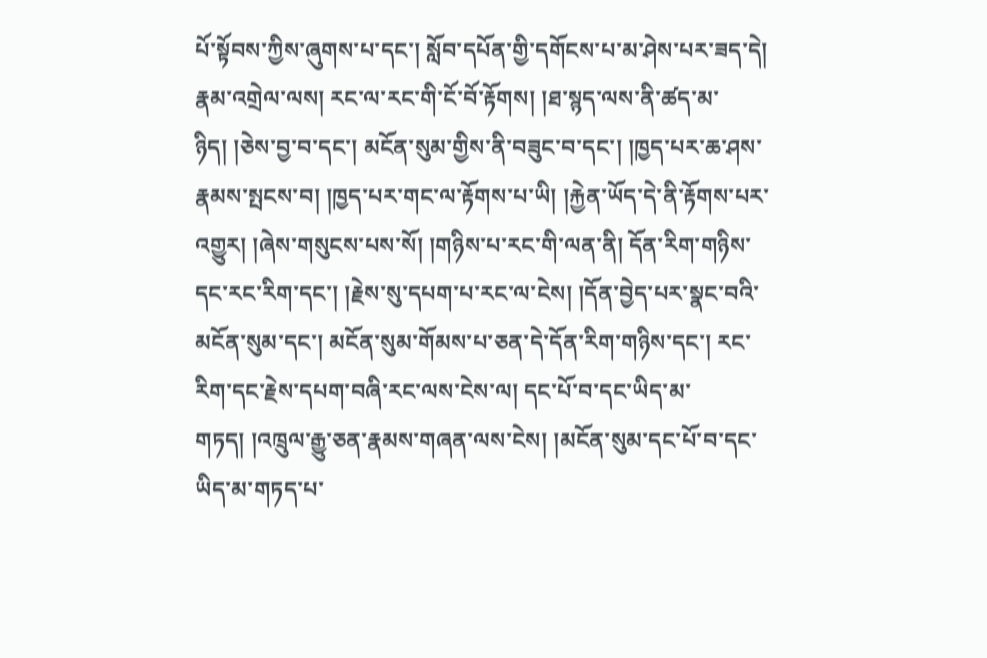པོ་སྟོབས་ཀྱིས་ཞུགས་པ་དང་། སློབ་དཔོན་གྱི་དགོངས་པ་མ་ཤེས་པར་ཟད་དེ། རྣམ་འགྲེལ་ལས། རང་ལ་རང་གི་ངོ་བོ་རྟོགས། །ཐ་སྙད་ལས་ནི་ཚད་མ་ཉིད། །ཅེས་བྱ་བ་དང་། མངོན་སུམ་གྱིས་ནི་བཟུང་བ་དང་། །ཁྱད་པར་ཆ་ཤས་རྣམས་སྤངས་བ། །ཁྱད་པར་གང་ལ་རྟོགས་པ་ཡི། །རྐྱེན་ཡོད་དེ་ནི་རྟོགས་པར་འགྱུར། །ཞེས་གསུངས་པས་སོ། །གཉིས་པ་རང་གི་ལན་ནི། དོན་རིག་གཉིས་དང་རང་རིག་དང་། །རྗེས་སུ་དཔག་པ་རང་ལ་ངེས། །དོན་བྱེད་པར་སྣང་བའི་མངོན་སུམ་དང་། མངོན་སུམ་གོམས་པ་ཅན་དེ་དོན་རིག་གཉིས་དང་། རང་རིག་དང་རྗེས་དཔག་བཞི་རང་ལས་ངེས་ལ། དང་པོ་བ་དང་ཡིད་མ་གཏད། །འཁྲུལ་རྒྱུ་ཅན་རྣམས་གཞན་ལས་ངེས། །མངོན་སུམ་དང་པོ་བ་དང་ཡིད་མ་གཏད་པ་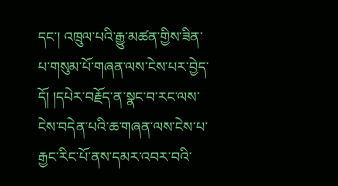དང་། འཁྲུལ་པའི་རྒྱུ་མཚན་གྱིས་ཟིན་པ་གསུམ་པོ་གཞན་ལས་ངེས་པར་བྱེད་དོ། །དཔེར་བརྗོད་ན་སྣང་བ་རང་ལས་ངེས་བདེན་པའི་ཆ་གཞན་ལས་ངེས་པ་རྒྱང་རིང་པོ་ནས་དམར་འབར་བའི་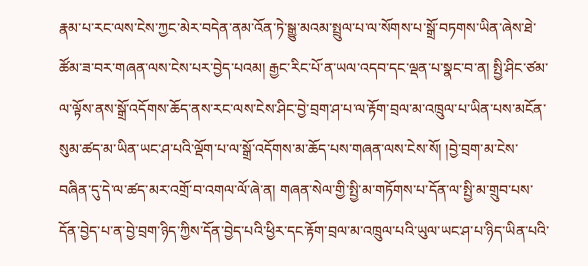རྣམ་པ་རང་ལས་ངེས་ཀྱང་མེར་བདེན་ནམ་འོན་ཏེ་སྒྱུ་མའམ་སྤྲུལ་པ་ལ་སོགས་པ་སྒྲོ་བཏགས་ཡིན་ཞེས་ཐེ་ཚོམ་ཟ་བར་གཞན་ལས་ངེས་པར་བྱེད་པའམ། རྒྱང་རིང་པོ་ན་ཡལ་འདབ་དང་ལྡན་པ་སྣང་བ་ན། སྤྱི་ཤིང་ཙམ་ལ་ལྟོས་ནས་སྒྲོ་འདོགས་ཆོད་ནས་རང་ལས་ངེས་ཤིང་བྱེ་བྲག་ཤ་པ་ལ་རྟོག་བྲལ་མ་འཁྲུལ་པ་ཡིན་པས་མངོན་སུམ་ཚད་མ་ཡིན་ཡང་ཤ་པའི་ལྡོག་པ་ལ་སྒྲོ་འདོགས་མ་ཆོད་པས་གཞན་ལས་ངེས་སོ། །བྱེ་བྲག་མ་ངེས་བཞིན་དུ་དེ་ལ་ཚད་མར་འགྲོ་བ་འགལ་ལོ་ཞེ་ན། གཞན་སེལ་གྱི་སྤྱི་མ་གཏོགས་པ་དོན་ལ་སྤྱི་མ་གྲུབ་པས་དོན་བྱེད་པ་ན་བྱེ་བྲག་ཉིད་ཀྱིས་དོན་བྱེད་པའི་ཕྱིར་དང་རྟོག་བྲལ་མ་འཁྲུལ་པའི་ཡུལ་ཡང་ཤ་པ་ཉིད་ཡིན་པའི་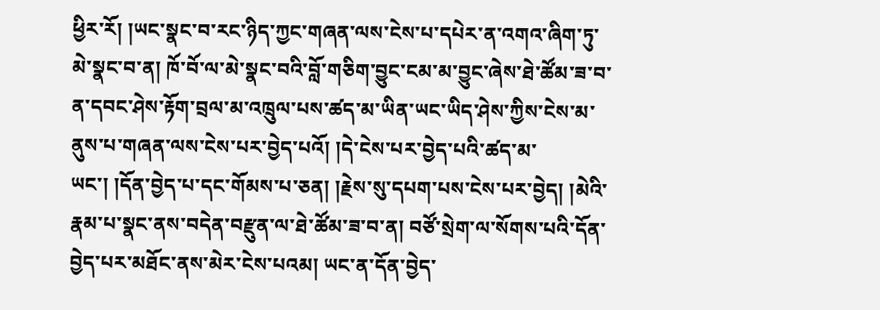ཕྱིར་རོ། །ཡང་སྣང་བ་རང་ཉིད་ཀྱང་གཞན་ལས་ངེས་པ་དཔེར་ན་འགའ་ཞིག་ཏུ་མེ་སྣང་བ་ན། ཁོ་བོ་ལ་མེ་སྣང་བའི་བློ་གཅིག་བྱུང་ངམ་མ་བྱུང་ཞེས་ཐེ་ཚོམ་ཟ་བ་ན་དབང་ཤེས་རྟོག་བྲལ་མ་འཁྲུལ་པས་ཚད་མ་ཡིན་ཡང་ཡིད་ཤེས་ཀྱིས་ངེས་མ་ནུས་པ་གཞན་ལས་ངེས་པར་བྱེད་པའོ། །དེ་ངེས་པར་བྱེད་པའི་ཚད་མ་ཡང་། །དོན་བྱེད་པ་དང་གོམས་པ་ཅན། །རྗེས་སུ་དཔག་པས་ངེས་པར་བྱེད། །མེའི་རྣམ་པ་སྣང་ནས་བདེན་བརྫུན་ལ་ཐེ་ཚོམ་ཟ་བ་ན། བཙོ་སྲེག་ལ་སོགས་པའི་དོན་བྱེད་པར་མཐོང་ནས་མེར་ངེས་པའམ། ཡང་ན་དོན་བྱེད་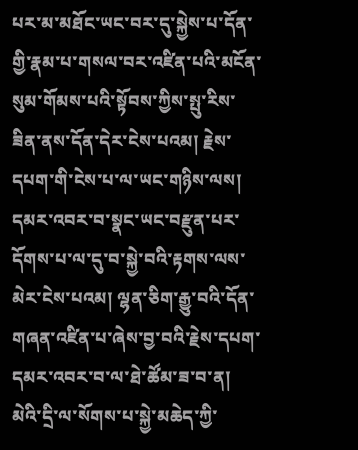པར་མ་མཐོང་ཡང་བར་དུ་སྐྱེས་པ་དོན་གྱི་རྣམ་པ་གསལ་བར་འཛིན་པའི་མངོན་སུམ་གོམས་པའི་སྟོབས་ཀྱིས་སྤུ་རིས་ཟིན་ནས་དོན་དེར་ངེས་པའམ། རྗེས་དཔག་གི་ངེས་པ་ལ་ཡང་གཉིས་ལས། དམར་འབར་བ་སྣང་ཡང་བརྫུན་པར་དོགས་པ་ལ་དུ་བ་སྐྱེ་བའི་རྟགས་ལས་མེར་ངེས་པའམ། ལྷན་ཅིག་རྒྱུ་བའི་དོན་གཞན་འཛིན་པ་ཞེས་བྱ་བའི་རྗེས་དཔག་དམར་འབར་བ་ལ་ཐེ་ཚོམ་ཟ་བ་ན། མེའི་དྲི་ལ་སོགས་པ་སྐྱེ་མཆེད་ཀྱི་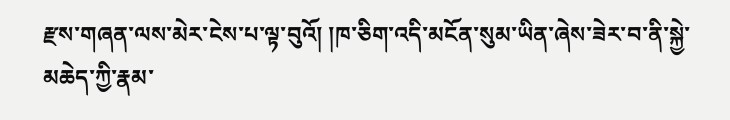རྫས་གཞན་ལས་མེར་ངེས་པ་ལྟ་བུའོ། །ཁ་ཅིག་འདི་མངོན་སུམ་ཡིན་ཞེས་ཟེར་བ་ནི་སྐྱེ་མཆེད་ཀྱི་རྣམ་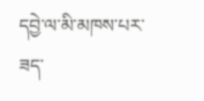དབྱེ་ལ་མི་མཁས་པར་ཟད་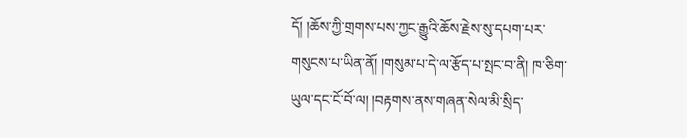དོ། །ཆོས་ཀྱི་གྲགས་པས་ཀྱང་རྒྱུའི་ཆོས་རྗེས་སུ་དཔག་པར་གསུངས་པ་ཡིན་ནོ། །གསུམ་པ་དེ་ལ་རྩོད་པ་སྤང་བ་ནི། ཁ་ཅིག་ཡུལ་དང་ངོ་བོ་ལ། །བརྟགས་ནས་གཞན་སེལ་མི་སྲིད་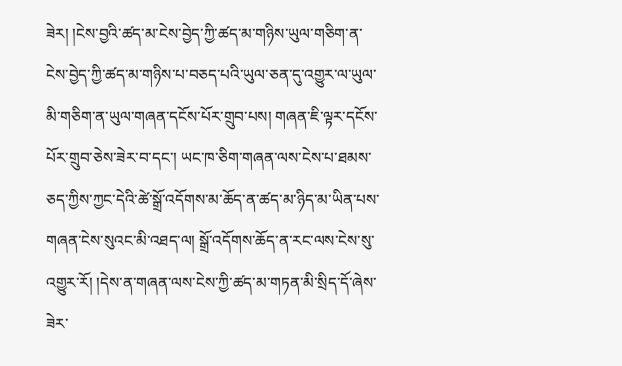ཟེར། །ངེས་བྱའི་ཚད་མ་ངེས་བྱེད་ཀྱི་ཚད་མ་གཉིས་ཡུལ་གཅིག་ན་ངེས་བྱེད་ཀྱི་ཚད་མ་གཉིས་པ་བཅད་པའི་ཡུལ་ཅན་དུ་འགྱུར་ལ་ཡུལ་མི་གཅིག་ན་ཡུལ་གཞན་དངོས་པོར་གྲུབ་པས། གཞན་ཇི་ལྟར་དངོས་པོར་གྲུབ་ཅེས་ཟེར་བ་དང་། ཡང་ཁ་ཅིག་གཞན་ལས་ངེས་པ་ཐམས་ཅད་ཀྱིས་ཀྱང་དེའི་ཚེ་སྒྲོ་འདོགས་མ་ཆོད་ན་ཚད་མ་ཉིད་མ་ཡིན་པས་གཞན་ངེས་སུའང་མི་འཐད་ལ། སྒྲོ་འདོགས་ཆོད་ན་རང་ལས་ངེས་སུ་འགྱུར་རོ། །དེས་ན་གཞན་ལས་ངེས་ཀྱི་ཚད་མ་གཏན་མི་སྲིད་དོ་ཞེས་ཟེར་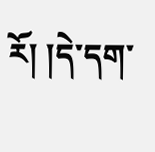རོ། །དེ་དག་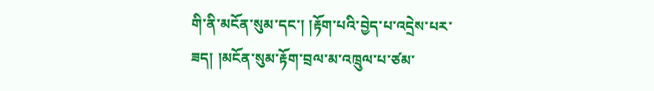གི་ནི་མངོན་སུམ་དང་། །རྟོག་པའི་བྱེད་པ་འདྲེས་པར་ཟད། །མངོན་སུམ་རྟོག་བྲལ་མ་འཁྲུལ་པ་ཙམ་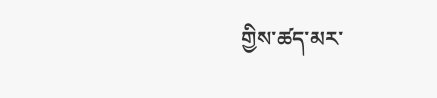གྱིས་ཚད་མར་